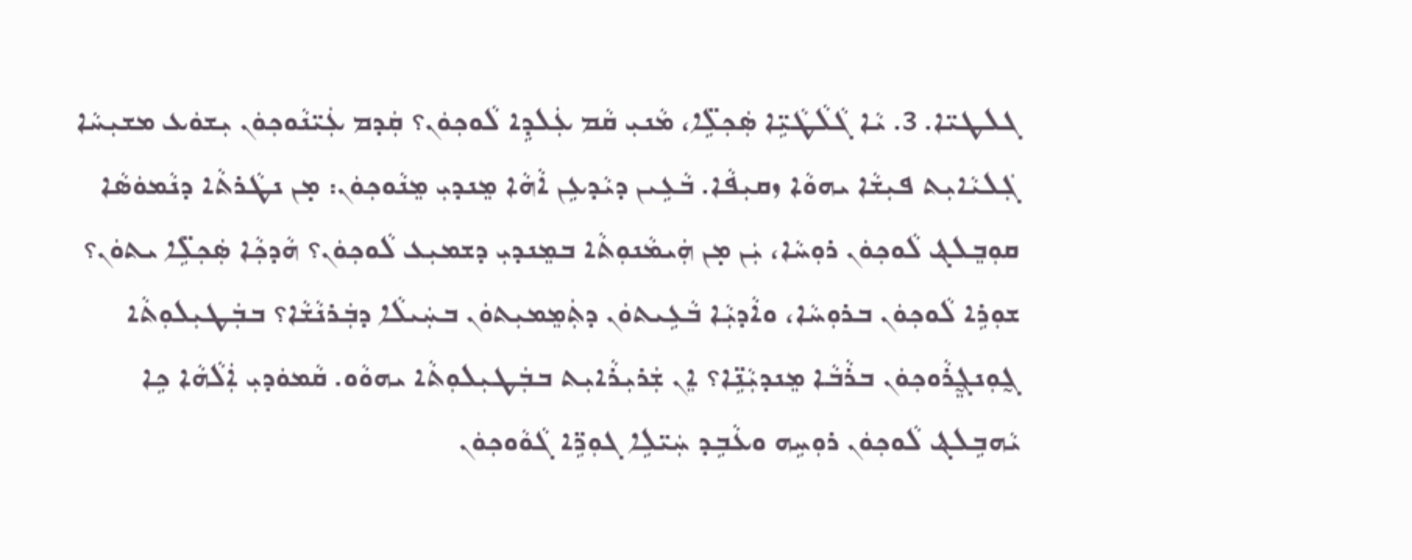ܓܠܛܝ̈ܐ. 3. ܝܵܐ ܓܵܠܵܛܵܝܹ̈ܐ ܣܲܟ݂ܠܹ̈ܐ، ܡܵܢܝܼ ܩܵܡ ܥܲܠܕܹܐ ܠܵܘܟ݂ܘܿܢ؟ ܩܲܕܡ ܥܲܝ̈ܢܵܘܟ݂ܘܿܢ ܝܼܫܘܿܥ ܡܫܝܼܚܵܐ ܓܲܠܝܵܐܝܼܬ ܦܝܼܫܵܐ ܝܗܘܵܐ ܙܩܝܼܦܵܐ. ܒܵܥܹܝܢ ܕܝܵܕܥܹܢ ܐܵܗܵܐ ܡܸܢܕܝܼ ܡܸܢܵܘܟ݂ܘܿܢ: ܡ̣ܢ ܢܛܵܪܬܵ‌ܐ ܕܢܵܡܘܿܣܵܐ ܩܘܼܒܸܠܔ ܠܵܘܟ݂ܘܿܢ ܪܘܼܚܵܐ، ܝܲܢ ܡ̣ܢ ܗܲܝܡܵܢܘܼܬܵ‌ܐ ܒܡܸܢܕܝܼ ܕܫܡܝܼܥ ܠܵܘܟ݂ܘܿܢ؟ ܗܵܕܟ݂ܵܐ ܣܲܟ݂ܠܹ̈ܐ ܝܬܘܿܢ؟ ܫܘܼܪܹܐ ܠܵܘܟ݂ܘܿܢ ܒܪܘܼܚܵܐ، ܘܐܵܕܝܼܵܐ ܒܵܥܹܝܬܘܿܢ ܕܬܲܡܸܡܝܼܬܘܿܢ ܒܚܲܝܠܵܐ ܕܒܲܪܢܵܫܵܐ؟ ܒܒܲܛܝܼܠܘܼܬܵ‌ܐ ܓ̰ܘܼܢܓ̰ܸܪܵܘܟ݂ܘܿܢ ܒܪܵܒܵܐ ܡܸܢܕܝܼܵܢܹ̈ܐ؟ ܐܸܢ ܫܲܪܝܼܪܵܐܝܼܬ ܒܒܲܛܝܼܠܘܼܬܵ‌ܐ ܝܗܘܵܘ. ܩܵܡܘܿܕܝܼ ܐܲܠܵܗܵܐ ܟܹܐ ܝܵܗܒܹܠܔ ܠܵܘܟ݂ܘܿܢ ܪܘܼܚܹܗ ܘܥܵܒܹܕ ܚܲܝ̈ܠܹܐ ܓܘܼܪܹ̈ܐ ܓܵܘܵܘܟ݂ܘܿܢ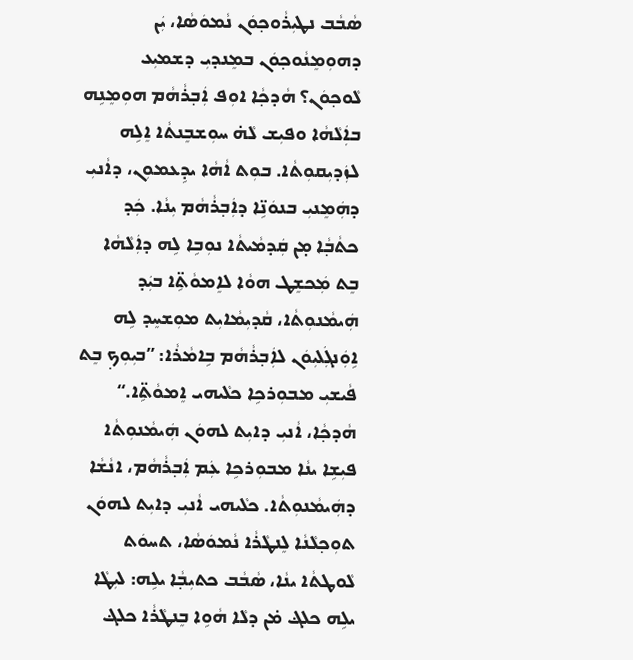ܣܵܒܵܒ ܢܛܝܼܪܵܘܟ݂ܘܿܢ ܢܵܡܘܿܣܵܐ، ܝܲܢ ܕܗܘܼܡܸܢܵܘܟ݂ܘܿܢ ܒܡܸܢܕܝܼ ܕܫܡܝܼܥ ܠܵܘܟ݂ܘܿܢ؟ ܗܵܕܟ݂ܵܐ ܐܘܼܦ ܐܲܒ݂ܪܵܗܵܡ ܗܘܼܡܸܢܹܗ ܒܐܲܠܵܗܵܐ ܘܦܝܼܫ ܠܵܗ̇ ܚܘܼܫܒܸܢܬܵ‌ܐ ܐܸܠܹܗ ܠܙܲܕܝܼܩܘܼܬܵ‌ܐ. ܒܘܼܬ ܐܵܗܵܐ ܝܕܹܥܡܘܼܢ، ܕܐܵܢܝܼ ܕܗܲܡܸܢܝܼ ܒܢܘܿܢܹ̈ܐ ܕܐܲܒ݂ܪܵܗܵܡ ܝܼܢܵܐ. ܟܲܕ ܟܬܵܒ݂ܵܐ ܡ̣ܢ ܩܲܕܡܵܝܬܵ‌ܐ ܢܘܼܒܹܐ ܠܹܗ ܕܐܲܠܵܗܵܐ ܒܸܬ ܡܲܟܫܸܛ ܗܘܵܐ ܠܐܸܡܘܵܬܹ̈‌ܐ ܒܝܲܕ ܗܲܝܡܵܢܘܼܬܵ‌ܐ، ܩܵܕܝܼܡܵܐܝܼܬ ܡܘܼܫܚܸܕ ܠܹܗ ܐܹܘܲܢܓܲܠܝܼܘܿܢ ܠܐܲܒ݂ܪܵܗܵܡ ܒܹܐܡܵܪܵܐ: ”ܒܝܼܘܼܟ݂ ܒܸܬ ܦܵܝܫܝܼ ܡܒܘܼܪܟܹܐ ܟܠܵܝܗ‌ܝ ܐܸܡܘܵܬܹ̈‌ܐ.“ ܗܵܕܟ݂ܵܐ، ܐܵܢܝܼ ܕܐܝܼܬ ܠܗܘܿܢ ܗܲܝܡܵܢܘܼܬܵ‌ܐ ܦܝܼܫܹܐ ܝܢܵܐ ܡܒܘܼܪܟܹܐ ܥܲܡ ܐܲܒ݂ܪܵܗܵܡ، ܐܢܵܫܵܐ ܕܗܲܝܡܵܢܘܼܬܵ‌ܐ. ܟܠܵܝܗ‌ܝ ܐܵܢܝܼ ܕܐܝܼܬ ܠܗܘܿܢ ܬܘܼܟ݂ܠܵܢܵܐ ܠܸܢܛܵܪܵܐ ܢܵܡܘܿܣܵܐ، ܬܚܘܿܬ ܠܵܘܛܬܵ‌ܐ ܝܢܵܐ، ܣܵܒܵܒ ܟܬܝܼܒ݂ܵܐ ܝܠܹܗ: ܠܝܼܛܵܐ ܝܠܹܗ ܟܠܔ ܡ̇ܢ ܕܠܵܐ ܗܵܘܹܐ ܒܸܢܛܵܪܵܐ ܟܠܔ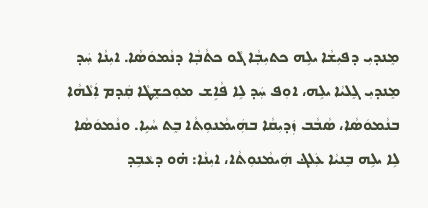ܡܸܢܕܝܼ ܕܦܝܼܫܵܐ ܝܠܹܗ ܟܬܝܼܒ݂ܵܐ ܓܵܘ ܟܬܵܒ݂ܵܐ ܕܢܵܡܘܿܣܵܐ. ܐܝܼܢܵܐ ܚܲܕ ܡܸܢܕܝܼ ܓܸܠܝܵܐ ܝܠܹܗ، ܐܘܼܦ ܚܲܕ ܠܹܐ ܦܵܐܹܫ ܡܘܼܟܫܸܛܵܐ ܩܲܕܡ ܐܲܠܵܗܵܐ ܒܢܵܡܘܿܣܵܐ، ܣܵܒܵܒ ܙܲܕܝܼܩܵܐ ܒܗܲܝܡܵܢܘܼܬܵ‌ܐ ܒܸܬ ܚܵܝܹܐ. ܘܢܵܡܘܿܣܵܐ ܠܹܐ ܝܠܹܗ ܒܸܢܝܵܐ ܥܲܠܔ ܗܲܝܡܵܢܘܼܬܵ‌ܐ، ܐܝܼܢܵܐ: ܗ̇ܘ ܕܥܵܒܹܕ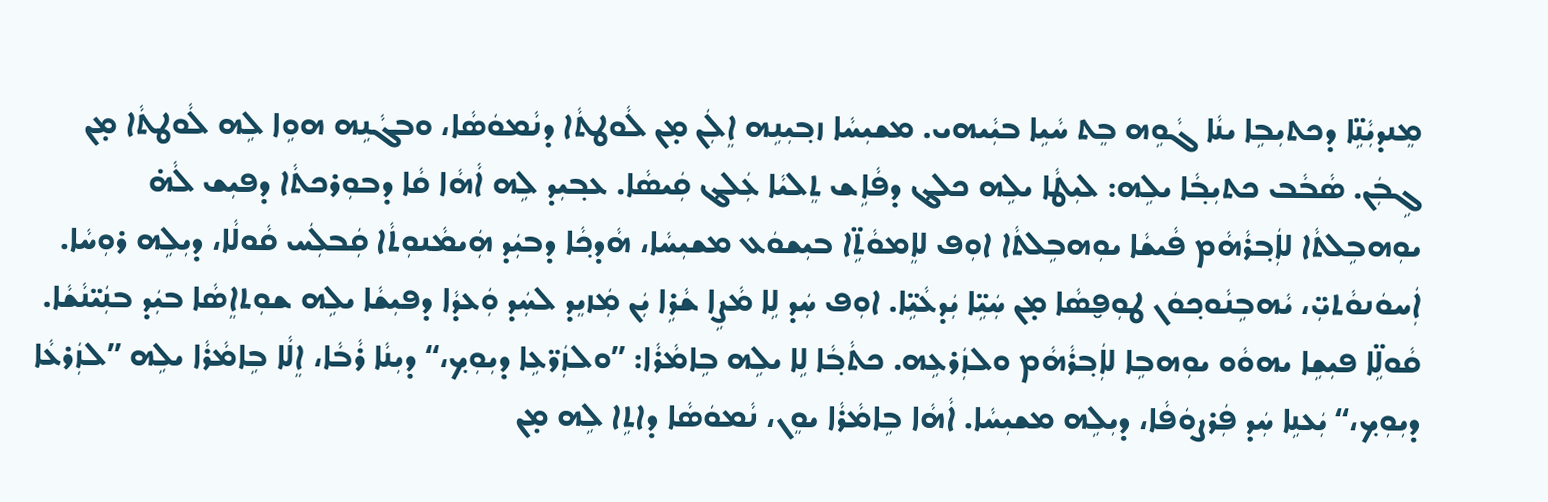ܡܸܢܕܝܼܵܢܹ̈ܐ ܕܟܬܝܼܒܹܐ ܝܢܵܐ ܓܵܘܹܗ ܒܸܬ ܚܵܝܹܐ ܒܝܼܵܝܗ‌ܝ. ܡܫܝܼܚܵܐ ܙܒ݂ܝܼܢܹܗ ܐܸܠܲܢ ܡ̣ܢ ܠܵܘܛܬܵ‌ܐ ܕܢܵܡܘܿܣܵܐ، ܘܒܓܵܢܹܗ ܗܘܹܐ ܠܹܗ ܠܵܘܛܬܵ‌ܐ ܡ̣ܢ ܓܹܒܲܢ. ܣܵܒܵܒ ܟܬܝܼܒ݂ܵܐ ܝܠܹܗ: ܠܝܼܛܵܐ ܝܠܹܗ ܟܠܔ ܕܦܵܐܹܫ ܬܸܠܝܵܐ ܥܲܠܔ ܩܲܝܣܵܐ. ܥܒ݂ܝܼܕ ܠܹܗ ܐܵܗܵܐ ܩܵܐ ܕܒܘܼܪܟܬܵ‌ܐ ܕܦܝܼܫ ܠܵܗ̇ ܝܘܼܗܒܹܠܬܵ‌ܐ ܠܐܲܒ݂ܪܵܗܵܡ ܦܵܝܫܵܐ ܝܘܼܗܒܹܠܬܵ‌ܐ ܐܘܼܦ ܠܐܸܡܘܵܬܹ̈‌ܐ ܒܝܼܫܘܿܥ ܡܫܝܼܚܵܐ، ܗܵܕܟ݂ܵܐ ܕܒܝܲܕ ܗܲܝܡܵܢܘܼܬܵ‌ܐ ܩܲܒܠܲܚ ܩܵܘܠܵܐ، ܕܝܼܠܹܗ ܪܘܼܚܵܐ. ܐܲܚܘܿܢܘܵܬ‌ܝܼ̈، ܝܵܗܒܹܢܵܘܟ݂ܘܿܢ ܛܘܼܦ̮ܣܵܐ ܡ̣ܢ ܚܲܝܹ̈ܐ ܝܲܕܥܵܝܹ̈ܐ. ܐܘܼܦ ܚܲܕ ܠܹܐ ܡܵܨܹܐ ܫܵܪܹܐ ܝܲܢ ܡܲܙܝܸܕ ܠܚܲܕ ܘܲܥܕܵܐ ܕܦܝܼܫܵܐ ܝܠܹܗ ܫܘܼܬܐܸܣܵܐ ܒܝܲܕ ܒܢܲܝ̈ܢܵܫܵܐ. ܩܵܘܠܹ̈ܐ ܦܝܼܫܹܐ ܝܗܘܵܘ ܝܘܼܗܒܹܐ ܠܐܲܒ݂ܪܵܗܵܡ ܘܠܙܲܪܥܹܗ. ܟܬܵܒ݂ܵܐ ܠܹܐ ܝܠܹܗ ܒܹܐܡܵܪܵܐ: ”ܘܠܙܲܪ̈ܥܹܐ ܕܝܼܘܼܟ݂،“ ܕܝܼܢܵܐ ܪܵܒܵܐ، ܐܸܠܵܐ ܒܹܐܡܵܪܵܐ ܝܠܹܗ ”ܠܙܲܪܥܵܐ ܕܝܼܘܼܟ݂،“ ܝܲܥܢܹܐ ܚܲܕ ܦܲܪܨܘܿܦܵܐ، ܕܝܼܠܹܗ ܡܫܝܼܚܵܐ. ܐܵܗܵܐ ܒܹܐܡܵܪܵܐ ܝܘܸܢ، ܢܵܡܘܿܣܵܐ ܕܐܬܹ‌ܐ ܠܹܗ ܡ̣ܢ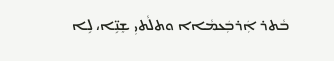ܒܵܬܪ ܐܲܪܒܲܥܡܵܐܐ ܘܬܠܵܬ‌ܝܼ ܫܸܢܹ̈ܐ، ܠܹܐ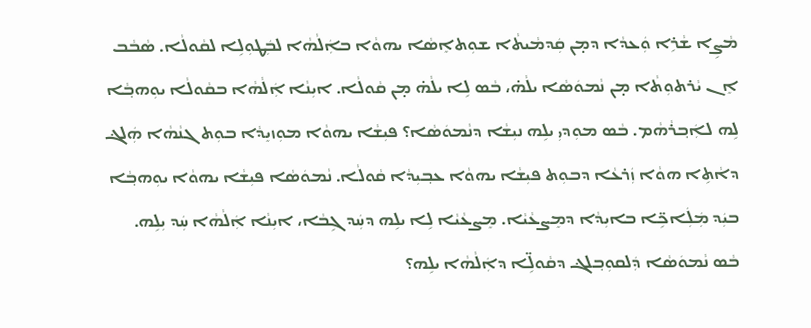ܡܵܨܹܐ ܫܵܪܹܐ ܘܲܥܕܵܐ ܕܡ̣ܢ ܩܲܕܡܵܝܬܵ‌ܐ ܫܘܼܬܐܸܣܵܐ ܝܗܘܵܐ ܒܐܲܠܵܗܵܐ ܠܒܲܛܘܼܠܹܐ ܠܩܵܘܠܵܐ. ܣܵܒܵܒ ܐܸܢ ܝܵܪܬܘܼܬܵ‌ܐ ܡ̣ܢ ܢܵܡܘܿܣܵܐ ܝܠܵܗ̇، ܒܵܣ ܠܹܐ ܝܠܵܗ̇ ܡ̣ܢ ܩܵܘܠܵܐ. ܐܝܼܢܵܐ ܐܲܠܵܗܵܐ ܒܩܵܘܠܵܐ ܝܘܼܗܒ݂ܵܐ ܠܹܗ ܠܐܲܒ݂ܪܵܗܵܡ. ܒܵܣ ܡܘܼܕܝܼ ܝܠܹܗ ܢܝܼܫܵܐ ܕܢܵܡܘܿܣܵܐ؟ ܦܝܼܫܵܐ ܝܗܘܵܐ ܡܘܼܙܝܸܕܵܐ ܒܘܼܬ ܓܢܵܗܵܐ ܗܲܠܔ ܕܐܵܬܹ‌ܐ ܗܘܵܐ ܙܲܪܥܵܐ ܕܒܘܼܬ ܦܝܼܫܵܐ ܝܗܘܵܐ ܥܒ݂ܝܼܕܵܐ ܩܵܘܠܵܐ. ܢܵܡܘܿܣܵܐ ܦܝܼܫܵܐ ܝܗܘܵܐ ܝܘܼܗܒ݂ܵܐ ܒܝܲܕ ܡܲܠܲܐܟܹ̈ܐ ܒܐܝܼܕܵܐ ܕܡܸܨܥܵܝܵܐ. ܡܸܨܥܵܝܵܐ ܠܹܐ ܝܠܹܗ ܕܚܲܕ ܓܹܒܵܐ، ܐܝܼܢܵܐ ܐܲܠܵܗܵܐ ܚܲܕ ܝܼܠܹܗ. ܒܵܣ ܢܵܡܘܿܣܵܐ ܕܲܠܩܘܼܒ݂ܠܔ ܕܩܵܘܠܹ̈ܐ ܕܐܲܠܵܗܵܐ ܝܠܹܗ؟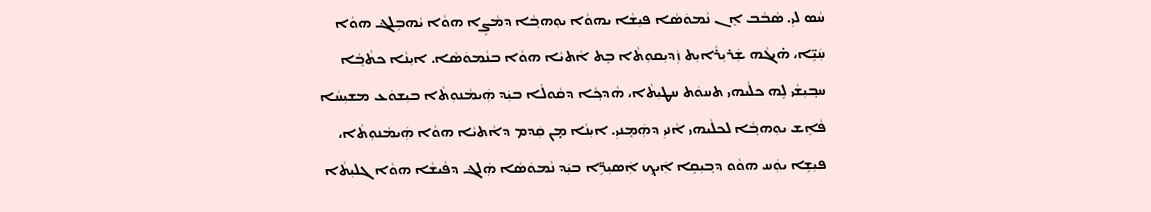ܚܵܣ ܠܝܼ. ܣܵܒܵܒ ܐܸܢ ܢܵܡܘܿܣܵܐ ܦܝܼܫܵܐ ܝܗܘܵܐ ܝܘܼܗܒ݂ܵܐ ܕܡܵܨܹܐ ܗܘܵܐ ܝܵܗܒܹܠܔ ܗܘܵܐ ܚܲܝܹ̈ܐ، ܗ̇ܝܓܵܗ ܫܲܪܝܼܪܵܐܝܼܬ ܙܲܕܝܼܩܘܼܬܵ‌ܐ ܒܸܬ ܐܵܬܝܵܐ ܗܘܵܐ ܒܢܵܡܘܿܣܵܐ. ܐܝܼܢܵܐ ܟܬܵܒ݂ܵܐ ܚܒ݂ܝܼܫܵܝ ܠܹܗ ܟܠܵܝܗ‌ܝ ܬܚܘܿܬ ܚܛܝܼܬܵ‌ܐ، ܗܵܕܟ݂ܵܐ ܕܩܵܘܠܵܐ ܒܝܲܕ ܗܲܝܡܵܢܘܼܬܵ‌ܐ ܒܝܼܫܘܿܥ ܡܫܝܼܚܵܐ ܦܵܐܹܫ ܝܘܼܗܒ݂ܵܐ ܠܟܠܵܝܗ‌ܝ ܐܵܢܝܼ ܕܗܲܡܸܢܝܼ. ܐܝܼܢܵܐ ܡ̣ܢ ܩܲܕܡ ܕܐܵܬܝܵܐ ܗܘܵܐ ܗܲܝܡܵܢܘܼܬܵ‌ܐ، ܦܝܼܫܹܐ ܝܘܲܚ ܗܘܵܘ ܕܒ݂ܝܼܩܹܐ ܐܲܝܟ݂ ܐܲܣܝܼܪܹ̈ܐ ܒܝܲܕ ܢܵܡܘܿܣܵܐ ܗܲܠܔ ܕܦܵܝܫܵܐ ܗܘܵܐ ܓܠܝܼܬܵ‌ܐ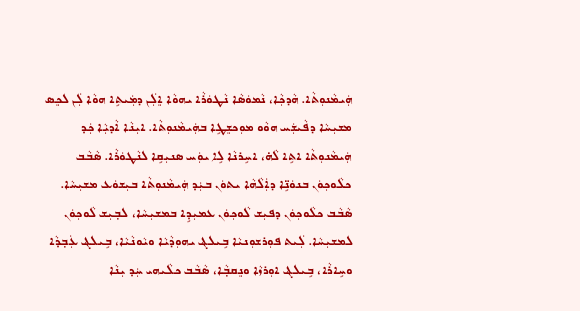ܗܲܝܡܵܢܘܼܬܵ‌ܐ. ܗܵܕܟ݂ܵܐ، ܢܵܡܘܿܣܵܐ ܢܵܛܘܿܪܵܐ ܝܗܘܵܐ ܐܸܠܲܢ ܕܡܲܝܬܹ‌ܐ ܗܘܵܐ ܠܲܢ ܠܟܸܣ ܡܫܝܼܚܵܐ ܕܦܵܝܫܲܚ ܗܘܵܘ ܡܘܼܟܫܸܛܹܐ ܒܗܲܝܡܵܢܘܼܬܵ‌ܐ. ܐܝܼܢܵܐ ܐܵܕܝܼܵܐ ܟܲܕ ܗܲܝܡܵܢܘܼܬܵ‌ܐ ܐܬܹ‌ܐ ܠܵܗ̇، ܐܚܹܪܢܵܐ ܠܹܐ ܝܘܲܚ ܣܢܝܼܩܹܐ ܠܢܵܛܘܿܪܵܐ. ܣܵܒܵܒ ܟܠܵܘܟ݂ܘܿܢ ܒܢܘܿܢܹ̈ܐ ܕܐܲܠܵܗܵܐ ܝܬܘܿܢ ܒܝܲܕ ܗܲܝܡܵܢܘܼܬܵ‌ܐ ܒܝܼܫܘܿܥ ܡܫܝܼܚܵܐ. ܣܵܒܵܒ ܟܠܵܘܟ݂ܘܿܢ ܕܦܝܼܫ ܠܵܘܟ݂ܘܿܢ ܥܡܝܼܕܹܐ ܒܡܫܝܼܚܵܐ، ܠܒ݂ܝܼܫ ܠܵܘܟ݂ܘܿܢ ܠܡܫܝܼܚܵܐ. ܠܲܝܬ ܦܘܼܪܫܘܼܢܝܵܐ ܒܹܝܠܔ ܝܗܘܼܕܵܝܵܐ ܘܝܵܘܢܵܝܵܐ، ܒܹܝܠܔ ܥܲܒ݂ܕܵܐ ܘܚܹܐܪܵܐ، ܒܹܝܠܔ ܐܘܼܪܙܵܐ ܘܢܸܩܒ݂ܵܐ، ܣܵܒܵܒ ܟܠܵܝܗ‌ܝ ܚܲܕ ܝܼܢܵܐ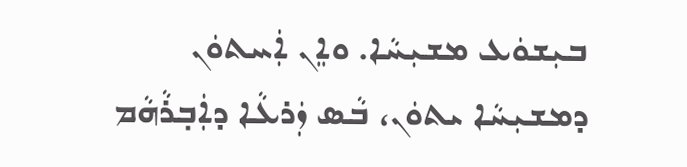ܒܝܼܫܘܿܥ ܡܫܝܼܚܵܐ. ܘܐܸܢ ܐܲܚܬܘܿܢ ܕܡܫܝܼܚܵܐ ܝܬܘܿܢ، ܒܵܣ ܙܲܪܥܵܐ ܕܐܲܒ݂ܪܵܗܵܡ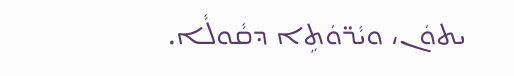ܝܬܘܿܢ، ܘܝܵܪ̈ܘܿܬܹ‌ܐ ܕܩܵܘܠܵܐ.